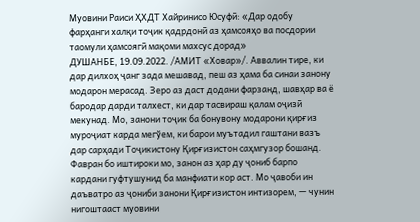Муовини Раиси ҲХДТ Хайринисо Юсуфӣ: «Дар одобу фарҳанги халқи тоҷик қадрдонӣ аз ҳамсояҳо ва посдории таомули ҳамсоягӣ мақоми махсус дорад»
ДУШАНБЕ, 19.09.2022. /АМИТ «Ховар»/. Аввалин тире, ки дар дилхоҳ ҷанг зада мешавад, пеш аз ҳама ба синаи занону модарон мерасад. Зеро аз даст додани фарзанд, шавҳар ва ё бародар дарди талхест, ки дар тасвираш қалам оҷизӣ мекунад. Мо, занони тоҷик ба бонувону модарони қирғиз муроҷиат карда мегўем, ки барои муътадил гаштани вазъ дар сарҳади Тоҷикистону Қирғизистон саҳмгузор бошанд. Фавран бо иштироки мо, занон аз ҳар ду ҷониб барпо кардани гуфтушунид ба манфиати кор аст. Мо ҷавоби ин даъватро аз ҷониби занони Қирғизистон интизорем, — чунин нигоштааст муовини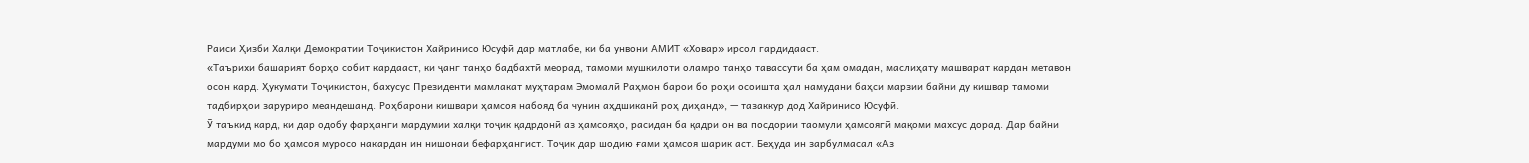Раиси Ҳизби Халқи Демократии Тоҷикистон Хайринисо Юсуфӣ дар матлабе, ки ба унвони АМИТ «Ховар» ирсол гардидааст.
«Таърихи башарият борҳо собит кардааст, ки ҷанг танҳо бадбахтӣ меорад, тамоми мушкилоти оламро танҳо тавассути ба ҳам омадан, маслиҳату машварат кардан метавон осон кард. Ҳукумати Тоҷикистон, бахусус Президенти мамлакат муҳтарам Эмомалӣ Раҳмон барои бо роҳи осоишта ҳал намудани баҳси марзии байни ду кишвар тамоми тадбирҳои заруриро меандешанд. Роҳбарони кишвари ҳамсоя набояд ба чунин аҳдшиканӣ роҳ диҳанд», — тазаккур дод Хайринисо Юсуфӣ.
Ӯ таъкид кард, ки дар одобу фарҳанги мардумии халқи тоҷик қадрдонӣ аз ҳамсояҳо, расидан ба қадри он ва посдории таомули ҳамсоягӣ мақоми махсус дорад. Дар байни мардуми мо бо ҳамсоя муросо накардан ин нишонаи бефарҳангист. Тоҷик дар шодию ғами ҳамсоя шарик аст. Беҳуда ин зарбулмасал «Аз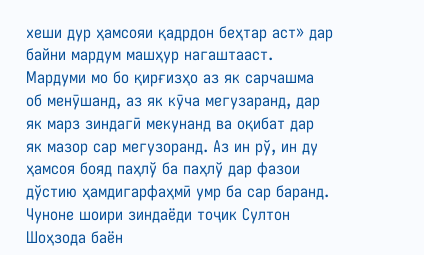хеши дур ҳамсояи қадрдон беҳтар аст» дар байни мардум машҳур нагаштааст. Мардуми мо бо қирғизҳо аз як сарчашма об менӯшанд, аз як кӯча мегузаранд, дар як марз зиндагӣ мекунанд ва оқибат дар як мазор сар мегузоранд. Аз ин рў, ин ду ҳамсоя бояд паҳлў ба паҳлў дар фазои дўстию ҳамдигарфаҳмӣ умр ба сар баранд. Чуноне шоири зиндаёди тоҷик Султон Шоҳзода баён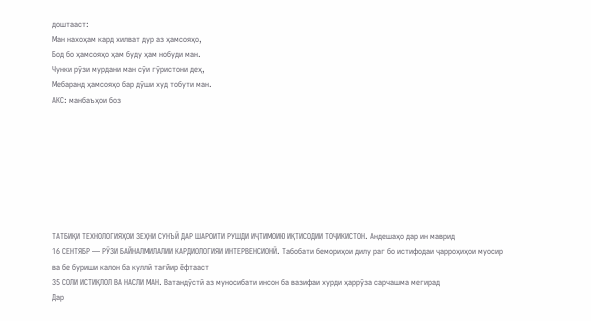доштааст:
Ман нахоҳам кард хилват дур аз ҳамсояҳо,
Бод бо ҳамсояҳо ҳам буду ҳам нобуди ман.
Чунки рӯзи мурдани ман сӯи гӯристони деҳ,
Мебаранд ҳамсояҳо бар дӯши худ тобути ман.
АКС: манбаъҳои боз








ТАТБИҚИ ТЕХНОЛОГИЯҲОИ ЗЕҲНИ СУНЪӢ ДАР ШАРОИТИ РУШДИ ИҶТИМОИЮ ИҚТИСОДИИ ТОҶИКИСТОН. Андешаҳо дар ин маврид
16 СЕНТЯБР — РӮЗИ БАЙНАЛМИЛАЛИИ КАРДИОЛОГИЯИ ИНТЕРВЕНСИОНӢ. Табобати бемориҳои дилу раг бо истифодаи ҷарроҳиҳои муосир ва бе буриши калон ба куллӣ тағйир ёфтааст
35 СОЛИ ИСТИҚЛОЛ ВА НАСЛИ МАН. Ватандӯстӣ аз муносибати инсон ба вазифаи хурди ҳаррӯза сарчашма мегирад
Дар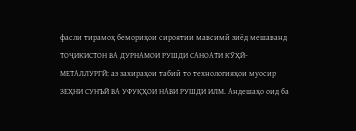фасли тирамоҳ бемориҳои сироятии мавсимӣ зиёд мешаванд
ТОҶИКИСТОН ВА ДУРНАМОИ РУШДИ САНОАТИ КӮҲӢ-МЕТАЛЛУРГӢ: аз захираҳои табиӣ то технологияҳои муосир
ЗЕҲНИ СУНЪӢ ВА УФУҚҲОИ НАВИ РУШДИ ИЛМ. Андешаҳо оид ба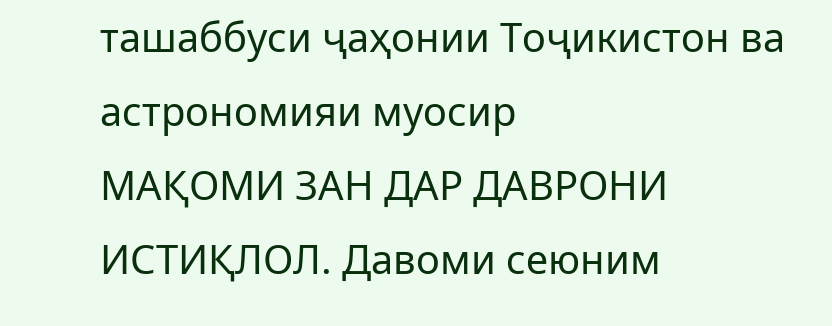ташаббуси ҷаҳонии Тоҷикистон ва астрономияи муосир
МАҚОМИ ЗАН ДАР ДАВРОНИ ИСТИҚЛОЛ. Давоми сеюним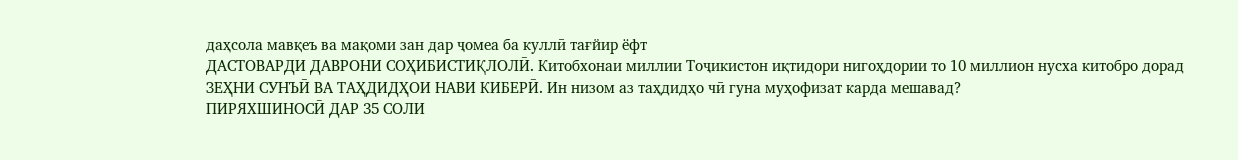даҳсола мавқеъ ва мақоми зан дар ҷомеа ба куллӣ тағйир ёфт
ДАСТОВАРДИ ДАВРОНИ СОҲИБИСТИҚЛОЛӢ. Китобхонаи миллии Тоҷикистон иқтидори нигоҳдории то 10 миллион нусха китобро дорад
ЗЕҲНИ СУНЪӢ ВА ТАҲДИДҲОИ НАВИ КИБЕРӢ. Ин низом аз таҳдидҳо чӣ гуна муҳофизат карда мешавад?
ПИРЯХШИНОСӢ ДАР 35 СОЛИ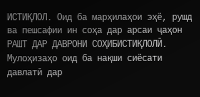ИСТИҚЛОЛ. Оид ба марҳилаҳои эҳё, рушд ва пешсафии ин соҳа дар арсаи ҷаҳон
РАШТ ДАР ДАВРОНИ СОҲИБИСТИҚЛОЛӢ. Мулоҳизаҳо оид ба нақши сиёсати давлатӣ дар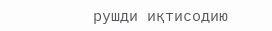рушди иқтисодию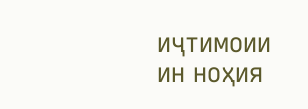иҷтимоии ин ноҳия